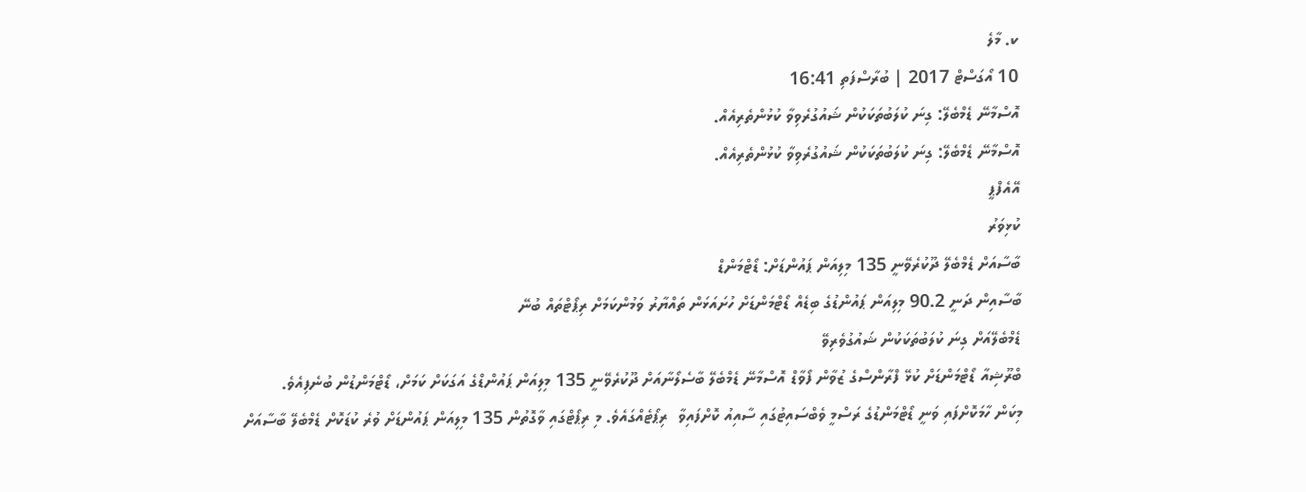ކ. މާލެ
10 އޯގަސްޓް 2017 | ބުރާސްފަތި 16:41
އޮސްމާނޭ ޑެމްބެލޭ: ގިނަ ކުލަބުތަކަކުން ޝައުގުރެވިވާ ކުޅުންތެރިއެއް.
އޮސްމާނޭ ޑެމްބެލޭ: ގިނަ ކުލަބުތަކަކުން ޝައުގުރެވިވާ ކުޅުންތެރިއެއް.
އޭއެފްޕީ
ކުޅިވަރު
ބާސާއަށް ޑެމްބެލޭ ދޫކުރެވޭނީ 135 މިލިއަން ޕައުންޑަށް: ޑޯޓްމަންޑް
ބާސާއިން ދަނީ 90.2 މިލިއަން ޕައުންޑުގެ ބިޑެއް ޑޯޓްމަންޑަށް ހުށައަޅަން ތައްޔާރު ވަމުންކަމަށް ރިޕޯޓްތައް ބުނޭ
ޑެމްބެލޭއަށް ގިނަ ކުލަބުތަކަކުން ޝައުގުވެރިވޭ
ބްރޫޝިއާ ޑޯޓްމަންޑަށް ކުޅޭ ފްރާންސްގެ ޒުވާން ފޯވާޑް އޮސްމާނޭ ޑެމްބެލޭ ބާސެލޯނާއަށް ދޫކުރެވޭނީ 135 މިލިއަން ޕައުންޑްގެ އަގަކަށް ކަމަށް، ޑޯޓްމަންޑުން ބުނެފިއެވެ.
މިކަން ހާމަކޮށްފައި ވަނީ ޑޯޓްމަންޑުގެ ރަސްމީ ވެބްސައިޓުގައި ސާއިއު ކޮށްފައިވާ  ރިޕޯޓެއްގައެވެ. މި ރިޕޯޓްގައި ވާގޮތުން 135 މިލިއަން ޕައުންޑަށް ވުރެ ކުޑަކޮށް ޑެމްބެލޭ ބާސާއަށް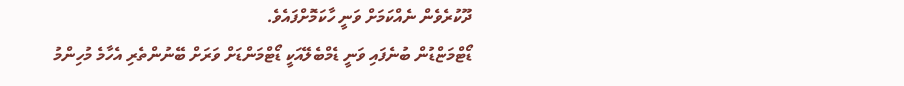ދޫކުރެވެން ނެއްކަމަށް ވަނީ ހާކަމޮށްފައެވެ.
ޑޯޓްމަޏްޑުން ބުނެފައި ވަނީ ޑެމްބެލޭއަކީ ޑޯޓްމަންޑަށް ވަރަށް ބޭނުންތެރި އެހާމެ މުހިންމު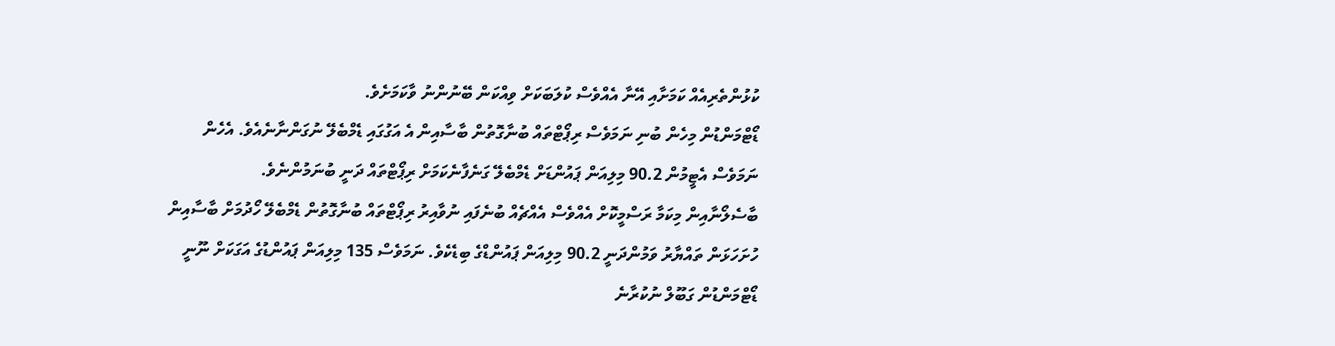ކުޅުންތެރިއެއް ކަމަށާއި އޭނާ އެއްވެސް ކުލަބަކަށް ވިއްކަން ބޭނުންނު ވާކަމަށެވެ.
ޑޯޓްމަންޑުން މިހެން ބުނި ނަމަވެސް ރިޕޯޓްތައް ބުނާގޮތުން ބާސާއިން އެ އަގުގައި ޑެމްބެލޭ ނުގަންނާނެއެވެ. އެހެން ނަމަވެސް އެޓީމުން 90.2 މިލިއަން ޕައުންޑަށް ޑެމްބެލޭ ގަނެފާނެކަމަށް ރިޕޯޓްތައް ދަނީ ބުނަމުންނެވެ.
ބާސެލޯނާއިން މިކަމާ ރަސްމީކޮށް އެއްވެސް އެއްޗެއް ބުނެފައި ނުވާއިރު ރިޕޯޓްތައް ބުނާގޮތުން ޑެމްބެލޭ ހޯދުމަށް ބާސާއިން ހުށަހަޅަން ތައްޔާރު ވަމުންދަނީ 90.2 މިލިއަން ޕައުންޑްގެ ބިޑެކެވެ. ނަމަވެސް 135 މިލިއަން ޕައުންޑުގެ އަގަކަށް ނޫނީ ޑޯޓްމަންޑުން ގަބޫލް ނުކުރާނެ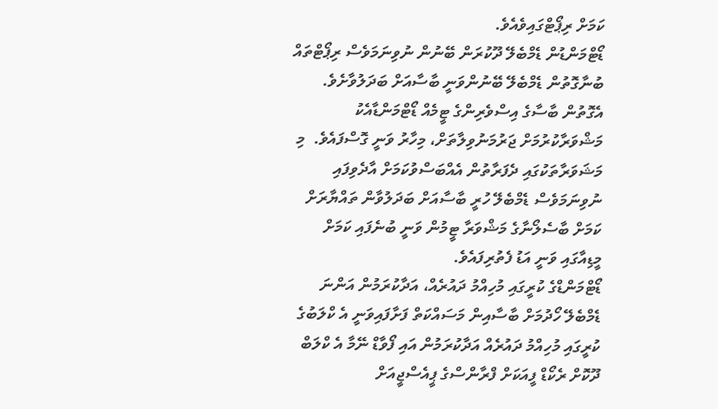ކަމަށް ރިޕޯޓްގައިވެއެވެ.
ޑޯޓްމަންޑުން ޑެމްބެލޭ ދޫކުރަން ބޭނުން ނުވިނަމަވެސް ރިޕޯޓްތައް ބުނާގޮތުން ޑެމްބެލޭ ބޭނުންވަނީ ބާސާއަށް ބަދަލުވާށެވެ. އެގޮތުން ބާސާގެ އިސްވެރިންގެ ޓީމެއް ޑޯޓްމަންޑާއެކު މަޝްވަރާކުރުމަށް ޖަރުމަނުވިލާތަށް، މިހާރު ވަނީ ގޮސްފައެވެ.  މި މަޝަވަރާތަކުގައި ދެފަރާތުން އެއްބަސްވުކަމަށް އާދެވިފައި ނުވިނަމަވެސް ޑެމްބެލޭ ހުރީ ބާސާއަށް ބަދަލުވާން ތައްޔާރަށް ކަމަށް ބާސެލޯނާގެ މަޝްވަރާ ޓީމުން ވަނީ ބުނެފައި ކަމަށް މީޑިއާގައި ވަނީ އަޑު ފެތުރިފައެވެ.
ޑޯޓްމަންޑްގެ ކުރީގައި މުހިއްމު ދައުރެއް، އަދާކުރަމުން އަންނަ ޑެމްބެލޭ ހޯދުމަށް ބާސާއިން މަސައްކަތް ފަށާފައިވަނީ އެ ކްލަބުގެ ކުރީގައި މުހިއްމު ދައުރެއް އަދާކުރަމުން އައި ފޯވާޑް ނޭމާ އެ ކްލަބް ދޫކޮށް ރެކޯޑް ފީއަކަށް ފްރާންސްގެ ޕީއެސްޖީއަށް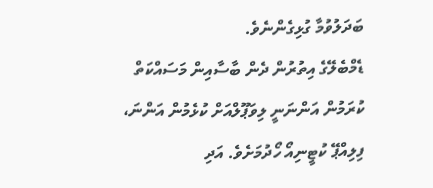ބަދަލުވުމާ ގުޅިގެންނެވެ.
ޑެމްބެލޭގެ އިތުރުން ދެން ބާސާއިން މަސައްކަތް ކުރަމުން އަންނަނީ ލިވަޕޫލްއަށް ކުޅެމުން އަންނަ، ފިލިއްޕޭ ކުޓީނިއޯ ހޯދުމަށެވެ. އަދި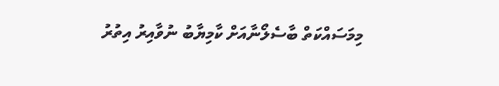މިމަސައްކަތް ބާސެލޯނާއަށް ކާމިޔާބު ނުވާއިރު އިތުރު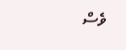ވެސް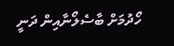ހޯދުމަށް ބާސެލޯނާއިން ދަނީ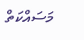މަސައްކަތް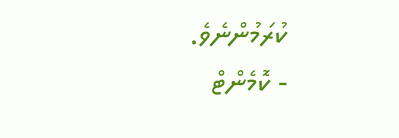ކުރަމުންނެވެ.
- ކޮމެންޓް